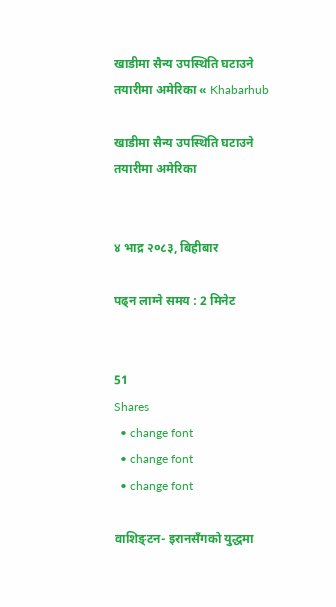खाडीमा सैन्य उपस्थिति घटाउने तयारीमा अमेरिका « Khabarhub

खाडीमा सैन्य उपस्थिति घटाउने तयारीमा अमेरिका


४ भाद्र २०८३, बिहीबार

पढ्न लाग्ने समय : 2 मिनेट


51
Shares
  • change font
  • change font
  • change font

वाशिङ्टन- इरानसँगको युद्धमा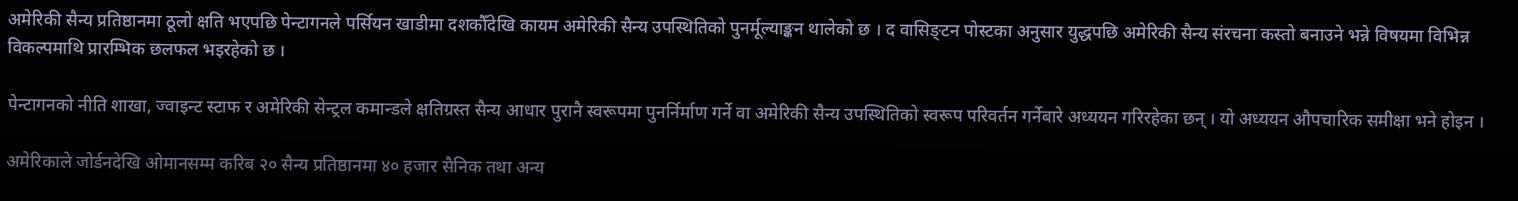अमेरिकी सैन्य प्रतिष्ठानमा ठूलो क्षति भएपछि पेन्टागनले पर्सियन खाडीमा दशकौँदेखि कायम अमेरिकी सैन्य उपस्थितिको पुनर्मूल्याङ्कन थालेको छ । द वासिङ्टन पोस्टका अनुसार युद्धपछि अमेरिकी सैन्य संरचना कस्तो बनाउने भन्ने विषयमा विभिन्न विकल्पमाथि प्रारम्भिक छलफल भइरहेको छ ।

पेन्टागनको नीति शाखा, ज्वाइन्ट स्टाफ र अमेरिकी सेन्ट्रल कमान्डले क्षतिग्रस्त सैन्य आधार पुरानै स्वरूपमा पुनर्निर्माण गर्ने वा अमेरिकी सैन्य उपस्थितिको स्वरूप परिवर्तन गर्नेबारे अध्ययन गरिरहेका छन् । यो अध्ययन औपचारिक समीक्षा भने होइन ।

अमेरिकाले जोर्डनदेखि ओमानसम्म करिब २० सैन्य प्रतिष्ठानमा ४० हजार सैनिक तथा अन्य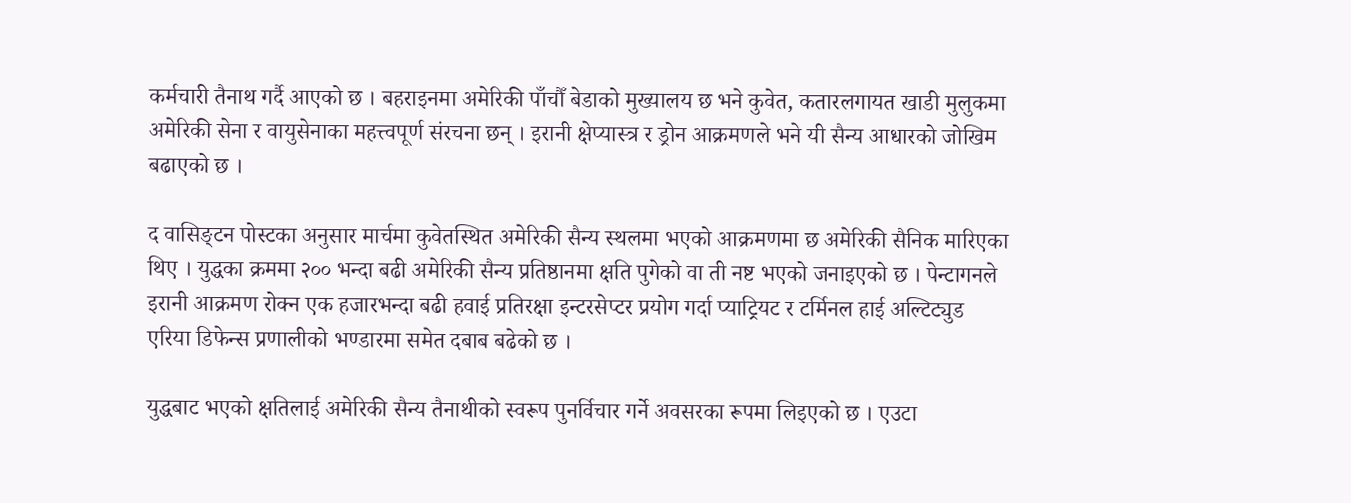कर्मचारी तैनाथ गर्दै आएको छ । बहराइनमा अमेरिकी पाँचौँ बेडाको मुख्यालय छ भने कुवेत, कतारलगायत खाडी मुलुकमा अमेरिकी सेना र वायुसेनाका महत्त्वपूर्ण संरचना छन् । इरानी क्षेप्यास्त्र र ड्रोन आक्रमणले भने यी सैन्य आधारको जोखिम बढाएको छ ।

द वासिङ्टन पोस्टका अनुसार मार्चमा कुवेतस्थित अमेरिकी सैन्य स्थलमा भएको आक्रमणमा छ अमेरिकी सैनिक मारिएका थिए । युद्धका क्रममा २०० भन्दा बढी अमेरिकी सैन्य प्रतिष्ठानमा क्षति पुगेको वा ती नष्ट भएको जनाइएको छ । पेन्टागनले इरानी आक्रमण रोक्न एक हजारभन्दा बढी हवाई प्रतिरक्षा इन्टरसेप्टर प्रयोग गर्दा प्याट्रियट र टर्मिनल हाई अल्टिट्युड एरिया डिफेन्स प्रणालीको भण्डारमा समेत दबाब बढेको छ ।

युद्धबाट भएको क्षतिलाई अमेरिकी सैन्य तैनाथीको स्वरूप पुनर्विचार गर्ने अवसरका रूपमा लिइएको छ । एउटा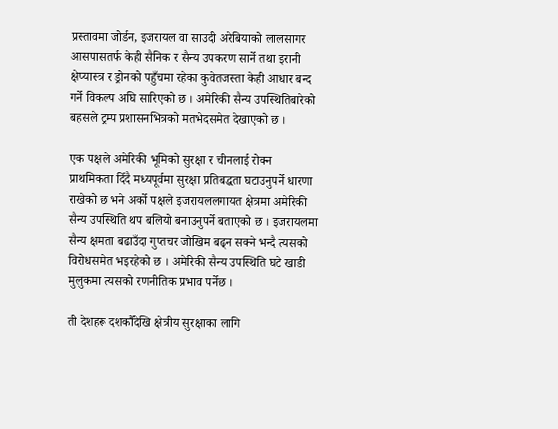प्रस्तावमा जोर्डन, इजरायल वा साउदी अरेबियाको लालसागर आसपासतर्फ केही सैनिक र सैन्य उपकरण सार्ने तथा इरानी क्षेप्यास्त्र र ड्रोनको पहुँचमा रहेका कुवेतजस्ता केही आधार बन्द गर्ने विकल्प अघि सारिएको छ । अमेरिकी सैन्य उपस्थितिबारेको बहसले ट्रम्प प्रशासनभित्रको मतभेदसमेत देखाएको छ ।

एक पक्षले अमेरिकी भूमिको सुरक्षा र चीनलाई रोक्न प्राथमिकता दिँदै मध्यपूर्वमा सुरक्षा प्रतिबद्धता घटाउनुपर्ने धारणा राखेको छ भने अर्को पक्षले इजरायललगायत क्षेत्रमा अमेरिकी सैन्य उपस्थिति थप बलियो बनाउनुपर्ने बताएको छ । इजरायलमा सैन्य क्षमता बढाउँदा गुप्तचर जोखिम बढ्न सक्ने भन्दै त्यसको विरोधसमेत भइरहेको छ । अमेरिकी सैन्य उपस्थिति घटे खाडी मुलुकमा त्यसको रणनीतिक प्रभाव पर्नेछ ।

ती देशहरू दशकौँदेखि क्षेत्रीय सुरक्षाका लागि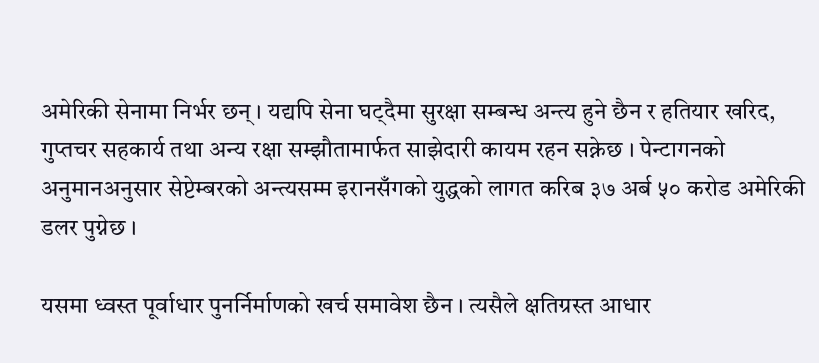अमेरिकी सेनामा निर्भर छन् । यद्यपि सेना घट्दैमा सुरक्षा सम्बन्ध अन्त्य हुने छैन र हतियार खरिद, गुप्तचर सहकार्य तथा अन्य रक्षा सम्झौतामार्फत साझेदारी कायम रहन सक्नेछ । पेन्टागनको अनुमानअनुसार सेप्टेम्बरको अन्त्यसम्म इरानसँगको युद्धको लागत करिब ३७ अर्ब ५० करोड अमेरिकी डलर पुग्नेछ ।

यसमा ध्वस्त पूर्वाधार पुनर्निर्माणको खर्च समावेश छैन । त्यसैले क्षतिग्रस्त आधार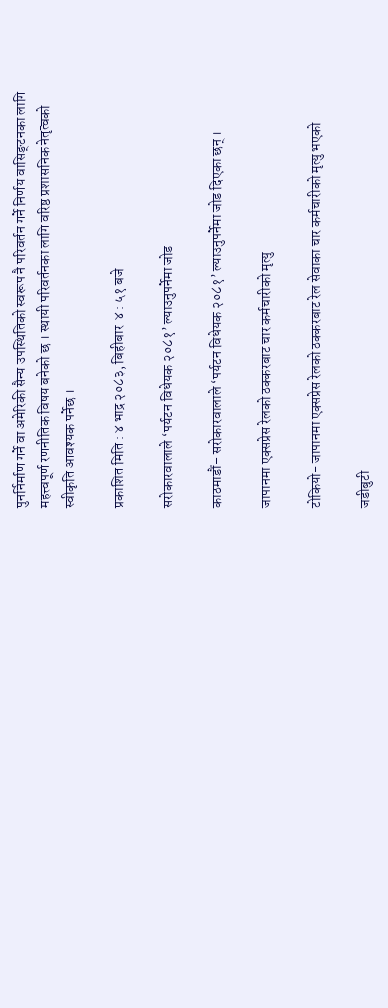पुनर्निर्माण गर्ने वा अमेरिकी सैन्य उपस्थितिको स्वरूप नै परिवर्तन गर्ने निर्णय वासिङ्टनका लागि महत्त्वपूर्ण रणनीतिक विषय बनेको छ । स्थायी परिवर्तनका लागि वरिष्ठ प्रशासनिक नेतृत्वको स्वीकृति आवश्यक पर्नेछ ।

प्रकाशित मिति : ४ भाद्र २०८३, बिहीबार  ४ : ५१ बजे

सरोकारवालाले ‘पर्यटन विधेयक २०८१’ ल्याउनुपर्नेमा जोड

काठमाडौं– सरोकारवालाले ‘पर्यटन विधेयक २०८१’ ल्याउनुपर्नेमा जोड दिएका छन् ।

जापानमा एक्सप्रेस रेलको ठक्करबाट चार कर्मचारीको मृत्यु

टोकियो- जापानमा एक्सप्रेस रेलको ठक्करबाट रेल सेवाका चार कर्मचारीको मृत्यु भएको

जडीबुटी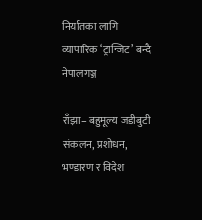निर्यातका लागि व्यापारिक ‘ट्रान्जिट’ बन्दै नेपालगञ्ज

राँझा– बहुमूल्य जडीबुटी संकलन, प्रशोधन, भण्डारण र विदेश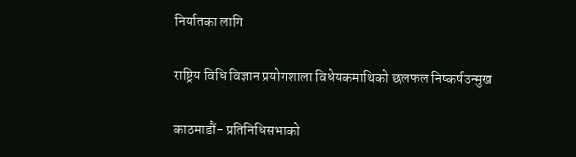निर्यातका लागि

राष्ट्रिय विधि विज्ञान प्रयोगशाला विधेयकमाथिको छलफल निष्कर्षउन्मुख

काठमाडौं- प्रतिनिधिसभाको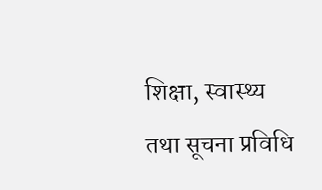शिक्षा, स्वास्थ्य तथा सूचना प्रविधि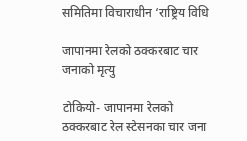समितिमा विचाराधीन ‘राष्ट्रिय विधि

जापानमा रेलको ठक्करबाट चार जनाको मृत्यु

टोकियो- जापानमा रेलको ठक्करबाट रेल स्टेसनका चार जना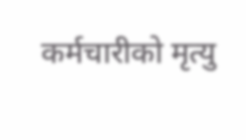कर्मचारीको मृत्यु